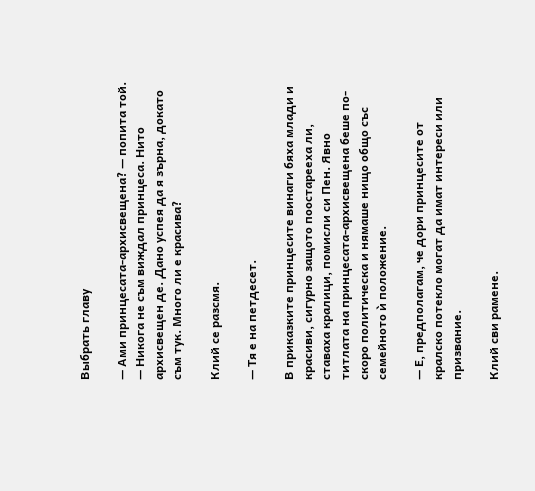Выбрать главу

— Ами принцесата-архисвещена? — попита той. — Никога не съм виждал принцеса. Нито архисвещен де. Дано успея да я зърна, докато съм тук. Много ли е красива?

Клий се разсмя.

— Тя е на петдесет.

В приказките принцесите винаги бяха млади и красиви, сигурно защото поостарееха ли, ставаха кралици, помисли си Пен. Явно титлата на принцесата-архисвещена беше по-скоро политическа и нямаше нищо общо със семейното ѝ положение.

— Е, предполагам, че дори принцесите от кралско потекло могат да имат интереси или призвание.

Клий сви рамене.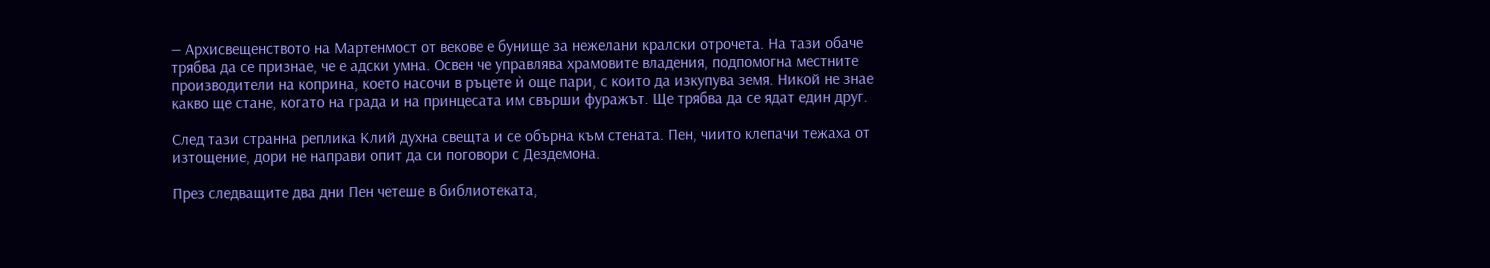— Архисвещенството на Мартенмост от векове е бунище за нежелани кралски отрочета. На тази обаче трябва да се признае, че е адски умна. Освен че управлява храмовите владения, подпомогна местните производители на коприна, което насочи в ръцете ѝ още пари, с които да изкупува земя. Никой не знае какво ще стане, когато на града и на принцесата им свърши фуражът. Ще трябва да се ядат един друг.

След тази странна реплика Клий духна свещта и се обърна към стената. Пен, чиито клепачи тежаха от изтощение, дори не направи опит да си поговори с Дездемона.

През следващите два дни Пен четеше в библиотеката,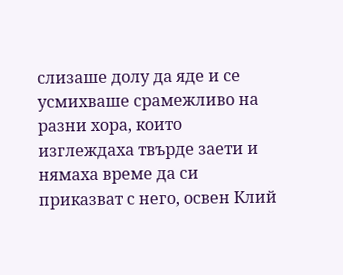слизаше долу да яде и се усмихваше срамежливо на разни хора, които изглеждаха твърде заети и нямаха време да си приказват с него, освен Клий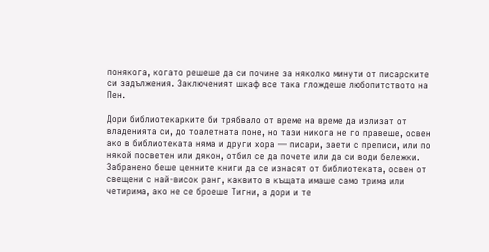понякога, когато решеше да си почине за няколко минути от писарските си задължения. Заключеният шкаф все така глождеше любопитството на Пен.

Дори библиотекарките би трябвало от време на време да излизат от владенията си, до тоалетната поне, но тази никога не го правеше, освен ако в библиотеката няма и други хора — писари, заети с преписи, или по някой посветен или дякон, отбил се да почете или да си води бележки. Забранено беше ценните книги да се изнасят от библиотеката, освен от свещени с най-висок ранг, каквито в къщата имаше само трима или четирима, ако не се броеше Тигни, а дори и те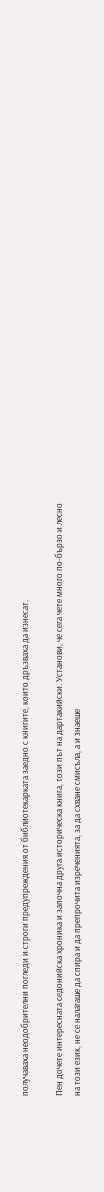получаваха неодобрителни погледи и строги предупреждения от библиотекарката заедно с книгите, които дръзваха да изнесат.

Пен дочете интересната седонийска хроника и започна друга историческа книга, този път на дартакийски. Установи, че сега чете много по-бързо и лесно на този език, не се налагаше да спира и да препрочита изреченията, за да схване смисъла, а и знаеше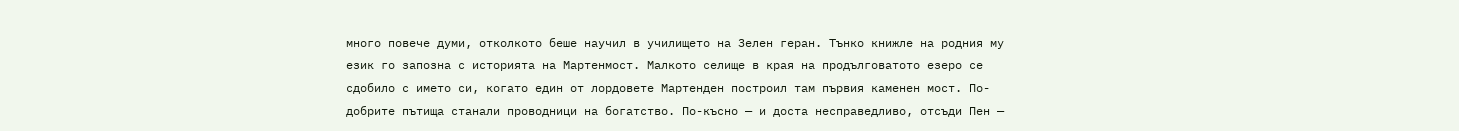много повече думи, отколкото беше научил в училището на Зелен геран. Тънко книжле на родния му език го запозна с историята на Мартенмост. Малкото селище в края на продълговатото езеро се сдобило с името си, когато един от лордовете Мартенден построил там първия каменен мост. По-добрите пътища станали проводници на богатство. По-късно — и доста несправедливо, отсъди Пен —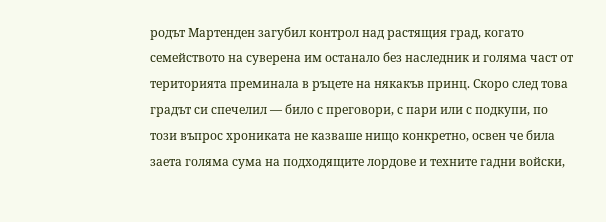родът Мартенден загубил контрол над растящия град, когато семейството на суверена им останало без наследник и голяма част от територията преминала в ръцете на някакъв принц. Скоро след това градът си спечелил — било с преговори, с пари или с подкупи, по този въпрос хрониката не казваше нищо конкретно, освен че била заета голяма сума на подходящите лордове и техните гадни войски,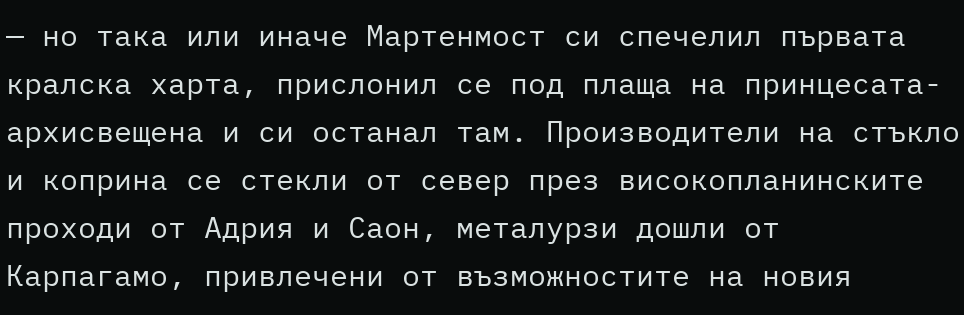— но така или иначе Мартенмост си спечелил първата кралска харта, прислонил се под плаща на принцесата-архисвещена и си останал там. Производители на стъкло и коприна се стекли от север през високопланинските проходи от Адрия и Саон, металурзи дошли от Карпагамо, привлечени от възможностите на новия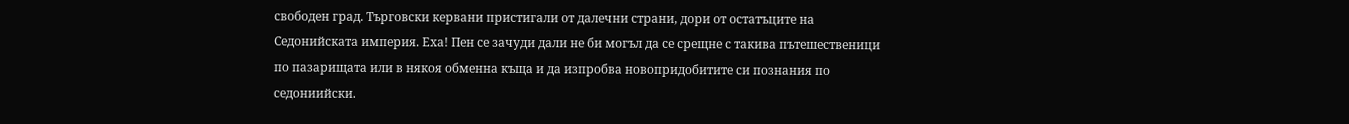свободен град. Търговски кервани пристигали от далечни страни, дори от остатъците на Седонийската империя. Еха! Пен се зачуди дали не би могъл да се срещне с такива пътешественици по пазарищата или в някоя обменна къща и да изпробва новопридобитите си познания по седониийски.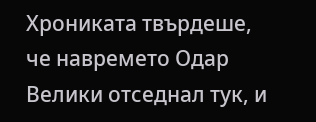Хрониката твърдеше, че навремето Одар Велики отседнал тук, и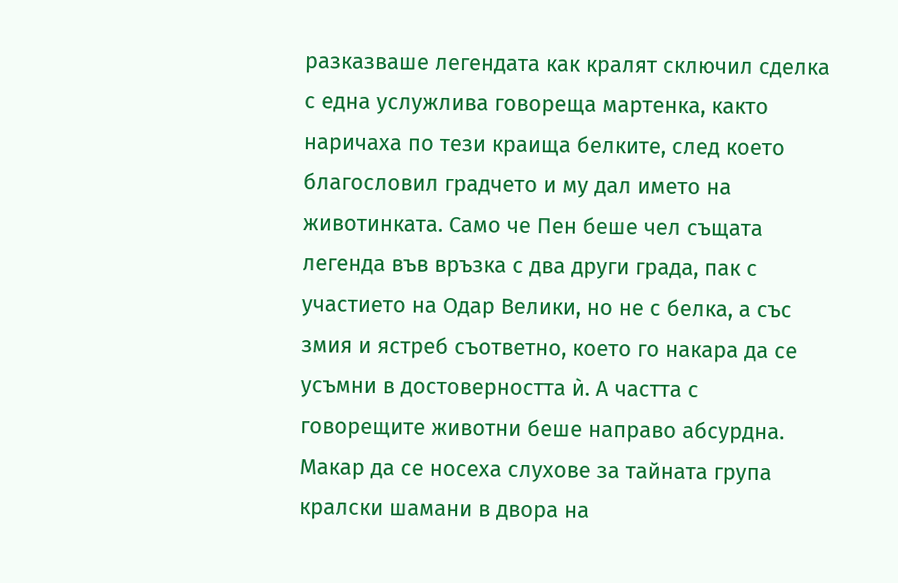разказваше легендата как кралят сключил сделка с една услужлива говореща мартенка, както наричаха по тези краища белките, след което благословил градчето и му дал името на животинката. Само че Пен беше чел същата легенда във връзка с два други града, пак с участието на Одар Велики, но не с белка, а със змия и ястреб съответно, което го накара да се усъмни в достоверността ѝ. А частта с говорещите животни беше направо абсурдна. Макар да се носеха слухове за тайната група кралски шамани в двора на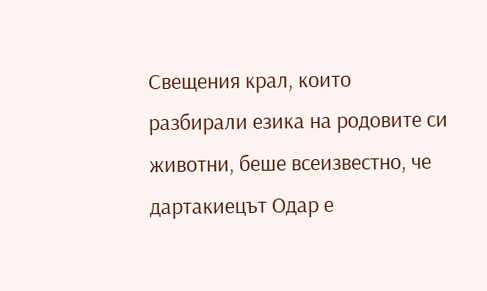Свещения крал, които разбирали езика на родовите си животни, беше всеизвестно, че дартакиецът Одар е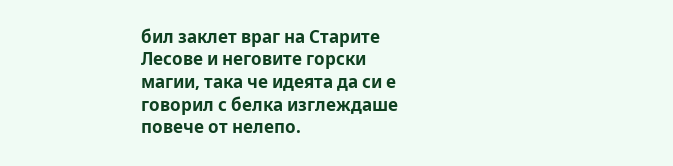бил заклет враг на Старите Лесове и неговите горски магии, така че идеята да си е говорил с белка изглеждаше повече от нелепо.